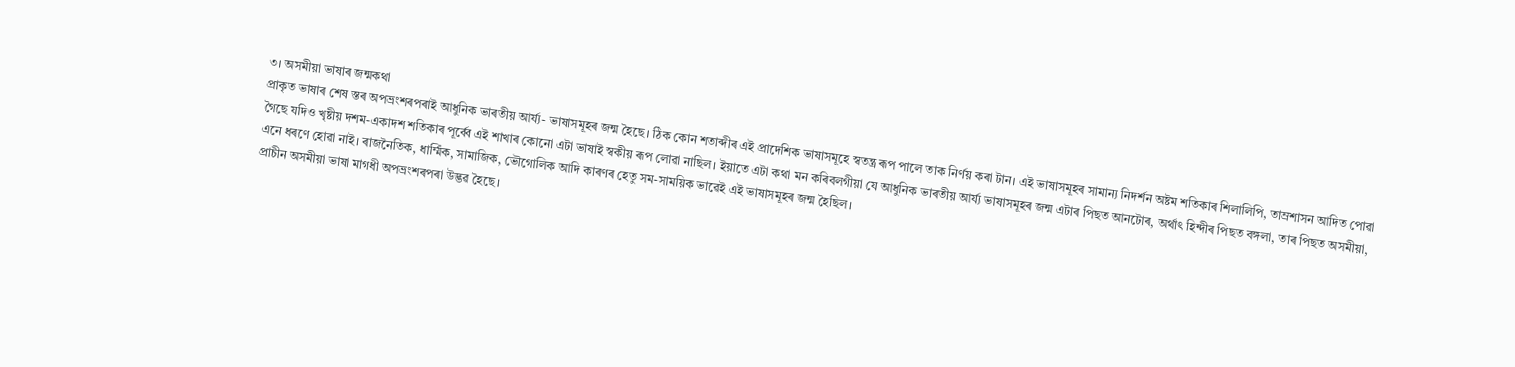৩। অসমীয়া ভাষাৰ জন্মকথা
প্ৰাকৃত ভাষাৰ শেষ স্তৰ অপভ্ৰংশৰপৰাই আধুনিক ভাৰতীয় আৰ্য্য- ভাষাসমূহৰ জন্ম হৈছে। ঠিক কোন শতাব্দীৰ এই প্ৰাদেশিক ভাষাসমূহে স্বতন্ত্ৰ ৰূপ পালে তাক নিৰ্ণয় কৰা টান। এই ভাষাসমূহৰ সামান্য নিদৰ্শন অষ্টম শতিকাৰ শিলালিপি, তাম্ৰশাসন আদিত পোৱা গৈছে যদিও খৃষ্টীয় দশম-একাদশ শতিকাৰ পূৰ্ব্বে এই শাখাৰ কোনো এটা ভাষাই স্বকীয় ৰূপ লোৱা নাছিল। ইয়াতে এটা কথা মন কৰিবলগীয়া যে আধুনিক ভাৰতীয় আৰ্য্য ভাষাসমূহৰ জন্ম এটাৰ পিছত আনটোৰ, অৰ্থাৎ হিন্দীৰ পিছত বঙ্গলা, তাৰ পিছত অসমীয়া, এনে ধৰণে হোৱা নাই। ৰাজনৈতিক, ধাৰ্ম্মিক, সামাজিক, ভৌগোলিক আদি কাৰণৰ হেতু সম-সাময়িক ভাৱেই এই ভাষাসমূহৰ জন্ম হৈছিল।
প্ৰাচীন অসমীয়া ভাষা মাগধী অপভ্ৰংশৰপৰা উদ্ভৱ হৈছে।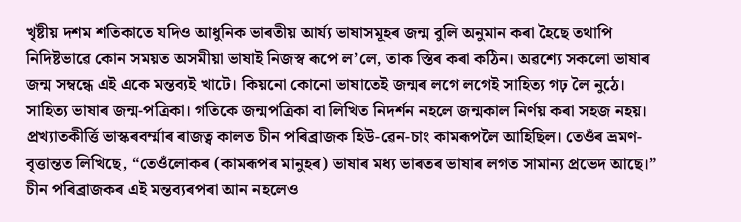খৃষ্টীয় দশম শতিকাতে যদিও আধুনিক ভাৰতীয় আৰ্য্য ভাষাসমূহৰ জন্ম বুলি অনুমান কৰা হৈছে তথাপি নিদিষ্টভাৱে কোন সময়ত অসমীয়া ভাষাই নিজস্ব ৰূপে ল’লে, তাক স্তিৰ কৰা কঠিন। অৱশ্যে সকলো ভাষাৰ জন্ম সম্বন্ধে এই একে মন্তব্যই খাটে। কিয়নো কোনো ভাষাতেই জন্মৰ লগে লগেই সাহিত্য গঢ় লৈ নুঠে। সাহিত্য ভাষাৰ জন্ম-পত্ৰিকা। গতিকে জন্মপত্ৰিকা বা লিখিত নিদৰ্শন নহলে জন্মকাল নিৰ্ণয় কৰা সহজ নহয়।
প্ৰখ্যাতকীৰ্ত্তি ভাস্কৰবৰ্ম্মাৰ ৰাজত্ব কালত চীন পৰিব্ৰাজক হিউ-ৱেন-চাং কামৰূপলৈ আহিছিল। তেওঁৰ ভ্ৰমণ-বৃত্তান্তত লিখিছে, “তেওঁলোকৰ (কামৰূপৰ মানুহৰ) ভাষাৰ মধ্য ভাৰতৰ ভাষাৰ লগত সামান্য প্ৰভেদ আছে।” চীন পৰিব্ৰাজকৰ এই মন্তব্যৰপৰা আন নহলেও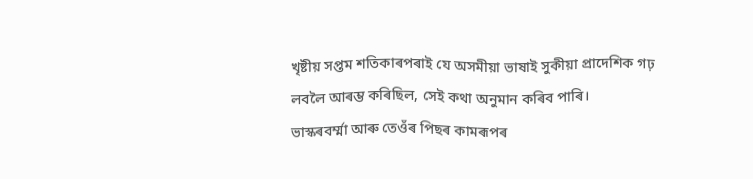খৃষ্টীয় সপ্তম শতিকাৰপৰাই যে অসমীয়া ভাষাই সুকীয়া প্ৰাদেশিক গঢ় লবলৈ আৰম্ভ কৰিছিল, সেই কথা অনুমান কৰিব পাৰি।
ভাস্কৰবৰ্ম্মা আৰু তেওঁৰ পিছৰ কামৰূপৰ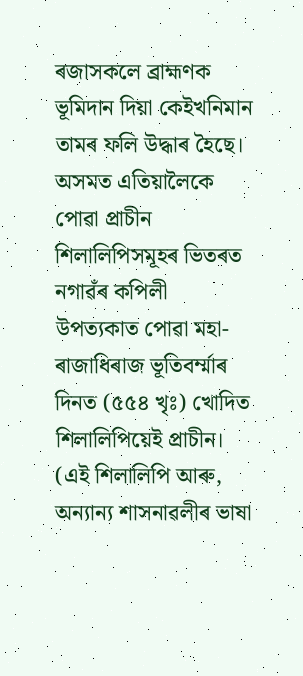ৰজাসকলে ব্ৰাহ্মণক ভূমিদান দিয়া কেইখনিমান তামৰ ফলি উদ্ধাৰ হৈছে। অসমত এতিয়ালৈকে পোৱা প্ৰাচীন শিলালিপিসমূহৰ ভিতৰত নগাৱঁৰ কপিলী উপত্যকাত পোৱা মহা- ৰাজাধিৰাজ ভূতিবৰ্ম্মাৰ দিনত (৫৫৪ খৃঃ) খোদিত শিলালিপিয়েই প্ৰাচীন। (এই শিলালিপি আৰু, অন্যান্য শাসনাৱলীৰ ভাষা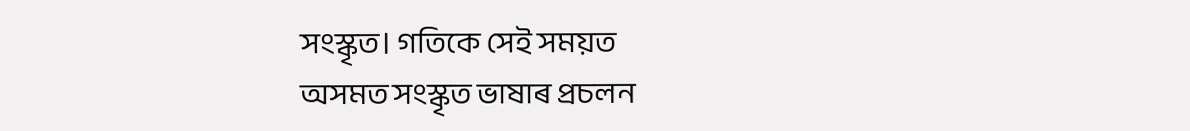সংস্কৃত। গতিকে সেই সময়ত
অসমত সংস্কৃত ভাষাৰ প্ৰচলন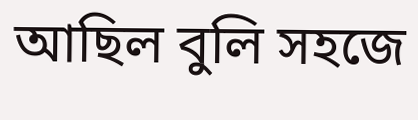আছিল বুলি সহজে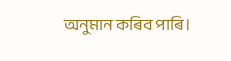অনুমান কৰিব পাৰি।